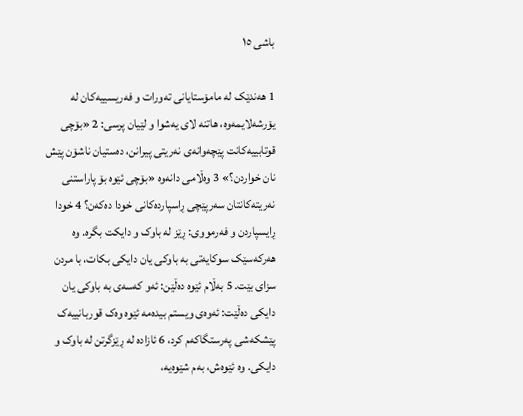باشی ١٥

1 هەندێک لە مامۆستایانی تەورات و فەریسییەکان لە یۆرشەلایمەوە، هاتنە لای یەشوا و لێیان پرسی: 2 «بۆچی قوتابییەکانت پێچەوانەی نەریتی پیرانن، دەستیان ناشۆن پێش نان خواردن؟» 3 وەڵامی دانەوە «بۆچی ئێوە بۆ پاراستنی نەریتەکانتان سەرپێچی ڕاسپاردەکانی خودا دەکەن؟ 4 خودا ڕایسپاردن و فەرمووی: ڕێز لە باوک و دایکت بگرە. وە هەرکەسێک سوکایەتی بە باوکی یان دایکی بکات، با مردن سزای بێت. 5 بەڵام ئێوە دەڵێن: ئەو کەسەی بە باوکی یان دایکی دەڵێت: ئەوەی ویستم بیدەمە ئێوە وەک قوربانییەک پێشکەشی پەرستگاکەم کرد، 6 ئازادە لە ڕێزگرتن لە باوک و دایکی. وە ئێوەش، بەم شێوەیە،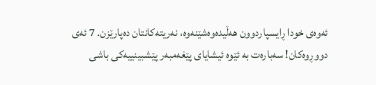ئەوەی خودا ڕایسپاردوون هەڵیدەوەشێنەوە، نەریتەکانتان دەپارێزن. 7 ئەی دووڕوەکان! سەبارەت بە ئێوە ئیشایای پێغەمبەر پێشبینییەکی باشی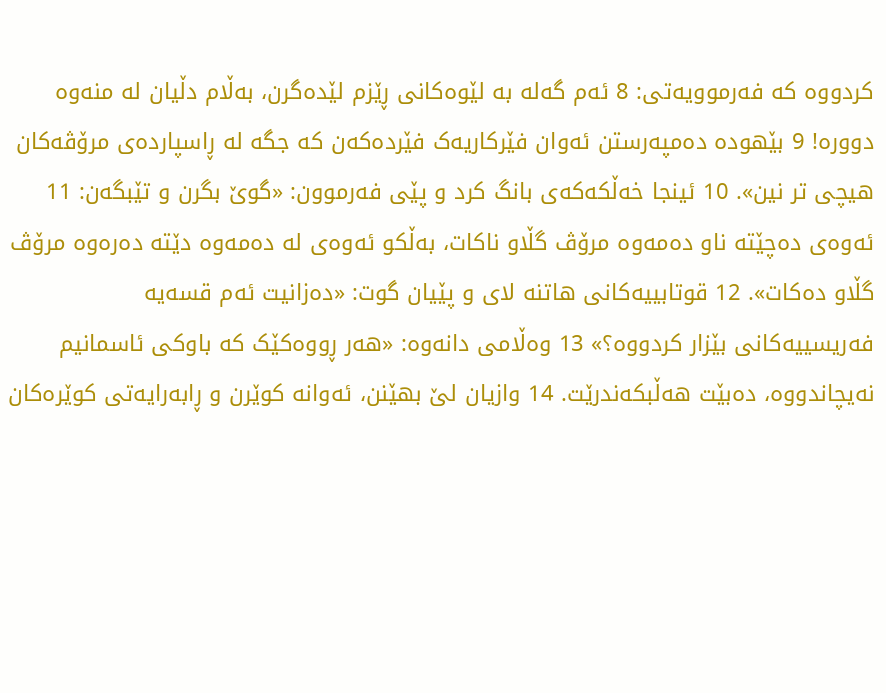کردووە کە فەرموویەتی: 8 ئەم گەلە بە لێوەکانی ڕێزم لێدەگرن، بەڵام دڵیان لە منەوە دوورە! 9 بێهودە دەمپەرستن ئەوان فێرکاریەک فێردەکەن کە جگە لە ڕاسپاردەی مرۆڤەکان هیچی تر نین». 10 ئینجا خەڵکەکەی بانگ کرد و پێی فەرموون: «گوێ بگرن و تێبگەن: 11 ئەوەی دەچێتە ناو دەمەوە مرۆڤ گڵاو ناکات، بەڵکو ئەوەی لە دەمەوە دێتە دەرەوە مرۆڤ گڵاو دەکات». 12 قوتابییەکانی هاتنە لای و پێیان گوت: «دەزانیت ئەم قسەیە فەریسییەکانی بێزار کردووە؟» 13 وەڵامی دانەوە: «هەر ڕووەکێک کە باوکی ئاسمانیم نەیچاندووە، دەبێت هەڵبکەندرێت. 14 وازیان لێ بهێنن، ئەوانە کوێرن و ڕابەرایەتی کوێرەکان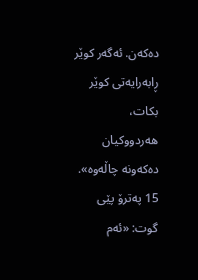دەکەن. ئەگەر کوێر ڕابەرایەتی کوێر بکات، هەردووکیان دەکەونە چاڵەوە». 15 پەترۆ پێی گوت: «ئەم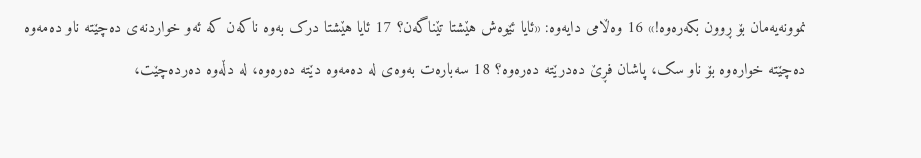نموونەیەمان بۆ ڕوون بکەرەوە!» 16 وەڵامی دایەوە: «ئایا ئێوەش هێشتا تێناگەن؟ 17 ئایا هێشتا درک بەوە ناکەن کە ئەو خواردنەی دەچێتە ناو دەمەوە دەچێتە خوارەوە بۆ ناو سک، پاشان فڕێ دەدرێتە دەرەوە؟ 18 سەبارەت بەوەی لە دەمەوە دێتە دەرەوە، لە دڵەوە دەردەچێت،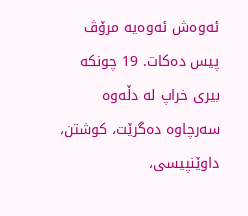ئەوەش ئەوەیە مرۆڤ پیس دەکات. 19 چونکە بیری خراپ لە دڵەوە سەرچاوە دەگرێت، کوشتن، داوێنپیسی،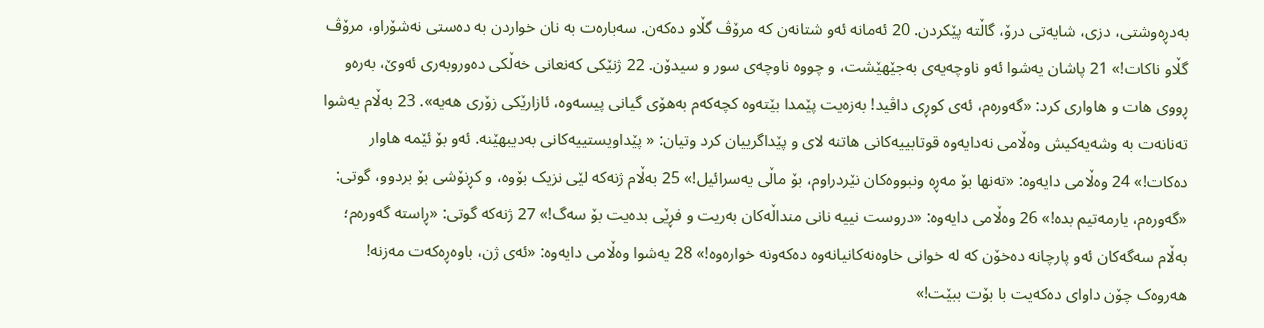بەدڕەوشتی، دزی، شایەتی درۆ، گاڵتە پێکردن. 20 ئەمانە ئەو شتانەن کە مرۆڤ گڵاو دەکەن. سەبارەت بە نان خواردن بە دەستی نەشۆراو، مرۆڤ گڵاو ناکات!» 21 پاشان یەشوا ئەو ناوچەیەی بەجێهێشت، و چووە ناوچەی سور و سیدۆن. 22 ژنێکی کەنعانی خەڵکی دەوروبەری ئەوێ، بەرەو ڕووی هات و هاواری کرد: «گەورەم، ئەی کوڕی داڤید! بەزەیت پێمدا بێتەوە کچەکەم بەهۆی گیانی پیسەوە، ئازارێکی زۆری هەیە». 23 بەڵام یەشوا تەنانەت بە وشەیەکیش وەڵامی نەدایەوە قوتابییەکانی هاتنە لای و پێداگرییان کرد وتیان: « پێداویستییەکانی بەدیبهێنە. ئەو بۆ ئێمە هاوار دەکات!» 24 وەڵامی دایەوە: «تەنها بۆ مەڕە ونبووەکان نێردراوم، بۆ ماڵی یەسرائیل!» 25 بەڵام ژنەکە لێی نزیک بۆوە، و کڕنۆشی بۆ بردوو، گوتی: «گەورەم، یارمەتیم بدە!» 26 وەڵامی دایەوە: «دروست نییە نانی منداڵەکان بەریت و فڕێی بدەیت بۆ سەگ!» 27 ژنەکە گوتی: «ڕاستە گەورەم؛ بەڵام سەگەکان ئەو پارچانە دەخۆن کە لە خوانی خاوەنەکانیانەوە دەکەونە خوارەوە!» 28 یەشوا وەڵامی دایەوە: «ئەی ژن، باوەڕەکەت مەزنە! هەروەک چۆن داوای دەکەیت با بۆت ببێت!»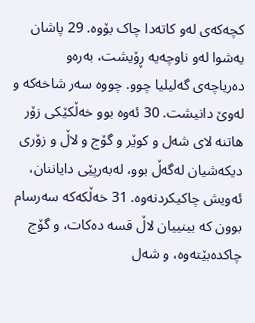کچەکەی لەو کاتەدا چاک بۆوە. 29 پاشان یەشوا لەو ناوچەیە ڕۆیشت، بەرەو دەریاچەی گەلیلیا چوو. چووە سەر شاخەکە و لەوێ دانیشت. 30 ئەوە بوو خەڵکێکی زۆر هاتنە لای شەل و کوێر و گۆج و لاڵ و زۆری دیکەشیان لەگەڵ بوو، لەبەرپێی دایاننان، ئەویش چاکیکردنەوە. 31 خەڵکەکە سەرسام بوون کە بینییان لاڵ قسە دەکات، و گۆج چاکدەبێتەوە، و شەل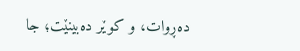دەڕوات، و کوێر دەبینێت؛ جا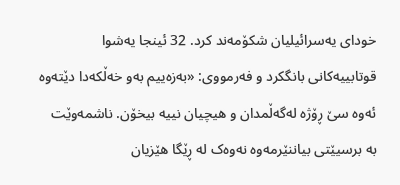خودای یەسرائیلیان شکۆمەند کرد. 32 ئینجا یەشوا قوتابییەکانی بانگکرد و فەرمووی: «بەزەییم بەو خەڵکەدا دێتەوە ئەوە سێ ڕۆژە لەگەڵمدان و هیچیان نییە بیخۆن. ناشمەوێت بە برسیێتی بیاننێرمەوە نەوەک لە ڕێگا هێزیان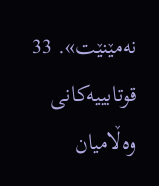نەمێنێت». 33 قوتابییەکانی وەڵامیان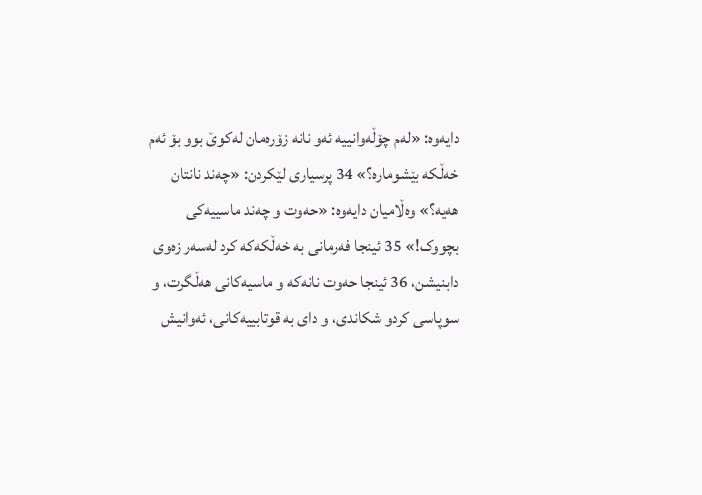دایەوە: «لەم چۆڵەوانییە ئەو نانە زۆرەمان لەکوێ بوو بۆ ئەم خەڵکە بێشومارە؟» 34 پرسیاری لێکردن: «چەند نانتان هەیە؟» وەڵامیان دایەوە: «حەوت و چەند ماسییەکی بچووک!» 35 ئینجا فەرمانی بە خەڵکەکە کرد لەسەر زەوی دابنیشن، 36 ئینجا حەوت نانەکە و ماسیەکانی هەڵگرت، و سوپاسی کردو شکاندی، و دای بە قوتابییەکانی، ئەوانیش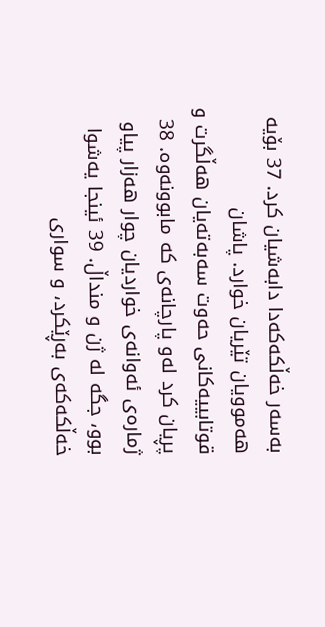بەسەر خەڵکەکەدا دابەشیان کرد. 37 بۆیە هەموویان تێریان خوارد. پاشان قوتابییەکانی حەوت سەبەتەیان هەڵگرت و پڕیان کرد لەو پارچانەی کە مابوونەوە. 38 ژمارەی ئەوانەی خواردیان چوار هەزار پیاو بوو، جگە لە ژن و منداڵ. 39 ئینجا یەشوا خەڵکەکەی بەڕێکرد، و سواری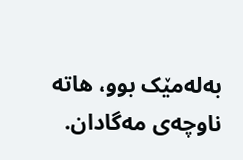بەلەمێک بوو، هاتە ناوچەی مەگادان.